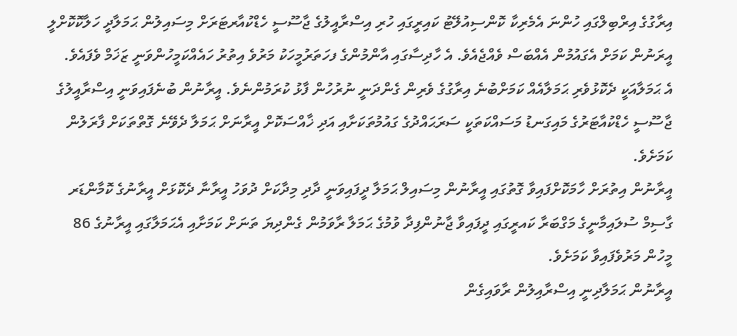އިރާގުގެ އިރްބިލްގައި ހުންނަ އެމެރިކާ ކޮންސިއުލޭޓު ކައިރީގައި ހުރި އިސްރާއީލުގެ ޖާސޫސީ ހެޑްކުއާރޓަރަށް މިސައިލުން ޙަމަލާދީ ހަލާކޮކޮށްލީ އީރަނުން ކަމަށް އެގައުމުން އެއްބަސް ވެއްޖެއެވެ. އެ ހާދިސާގައި އާންމުންގެ ފހަތަރުމީހަކު މަރުވެ އިތުރު ހައެއްކަމީހުންވަނީ ޒަޚަމް ވެފައެވެ.
އެ ޙަމަލާއަކީ ދެކޮޅުވެރި ޙަމަލާއެއް ކަމަށްބުނެ އިރާގުގެ ވެރިން ގެންދަނީ ނުރުހުން ފާޅު ކުރަމުންނެވެ. އީރާނުން ބުނެފައިވަނީ އިސްރާއީލުގެ ޖާސޫސީ ހެޑްކުއާޓަރުގެ މައިގަނޑު މަސައްކަތަކީ ސަރަޙައްދުގެ ގައުމުތަކަށާއި އަދި ޚާއްސަކޮށް އީރާނަށް ޙަމަލާ ދެވޭނެ ގޮތްތަކަށް ފާރަލުން ކަމަށެވެ.
އީރާނުން އިތުރަށް ހާމަކޮށްފައިވާ ގޮތުގައި އީރާނުން މިސައިލް ޙަމަލާ ދީފައިވަނީ ދާދި މިދާކަށް ދުވަހު އީރާނާ ދެކޮޅަށް އީރާނުގެ ކޮމާންޑަރ ގާސިމް ސުލައިމާނީގެ މަގްބަރާ ކައރީގައި ދީފައިވާ ޖާނުންފިދާ ވުމުގެ ޙަމަލާ ރާވަމުން ގެންދިޔަ ތަނަށް ކަމަށާއި އެޙަމަލާގައި އީރާނުގެ 86 މީހުން މަރުވެފައިވާ ކަމަށެވެ.
އީރާނުން ޙަމަލާދިނީ އިސްރާއިލުން ރާވައިގެން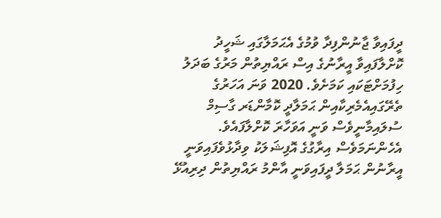ދީފައިވާ ޖާނުންފިދާ ވުމުގެ އެޙަމަލާގައި ޝަހީދު ކޮށްލާފައިވާ އީރާނުގެ އިސް ރައްޔިތުން މަރުގެ ބަދަލު ހިފުމަށްޓަކައި ކަމަށެވެ. 2020 ވަނަ އަހަރުގެ ތެރޭގައިއެމެރިކާއިން ޙަމަލާދީ ކޮމާންޑަރ ގާސިމް ސުލައިމާނީވެސް ވަނީ އަވަހާރަ ކޮށްލާފައެވެ.
އެހެންނަމަވެސް އިރާގުގެ އޮފިޝަލަކު ވިދާޅުވެފައިވަނީ އީރާނުން ޙަމަލާ ދީފައިވަނީ އާންމު ރައްޔިތުން ދިރިއުޅޭ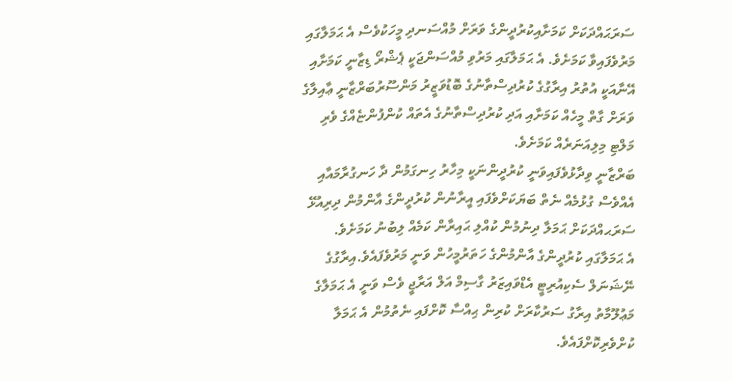ސަރަޙައްދަކަށް ކަމަށާއިކުރުދީންގެ ވަރަށް މުއްސަނދި މީހަކުވެސް އެ ޙަމަލާގައި މަރުވެފައިވާ ކަމަށެވެ. އެ ޙަމަލާގައި މަރުވި މުއްސަންޖަކީ ޕެޝްރޯ ޑިޒާނީ ކަމަށާއި އޭނާއަކީ އުތުރު އިރާގުގެ ކުރުދިސްތާނުގެ ބޮޑުވަޒީރު މަންސޫރުބަރްޒާނީ ޢާއިލާގެ ވަރަށް ގާތް މީހެއް ކަމަށާއި އަދި ކުރުދިސްތާނުގެ އެތައް ކުންފުންޏެއްގެ ވެރި މަލްޓި މިލިއަނަރެއް ކަމަށެވެ.
ބަރްޒާނީ ވިދާޅުވެފައިވަނީ ކުރުދީންނަކީ މިހާރު ހިނގަމުން ދާ ހަނގުރާމައާއި އެއްވެސް ގުޅުމެއް ނެތް ބަޔަކަށްވެފައި އީރާނުން ކުރުދީންގެ އާންމުން ދިރިއުޅޭ ސަރަޙއްދަކަށް ޙަމަލާ ދިނުމުން ކުއްލި ޙައިރާން ކަމެއް ލިބުނު ކަމަށެވެ.
އެ ޙަމަލާގައި ކުރުދީންގެ އާންމުންގެ ހަތަރުމީހުން ވަނީ މަރުވެފައެވެ.އިރާގުގެ ނޭޝަނަލް ސެކިއުރިޓީ އެޑްވައިޒަރު ގާސިމް އަލް އަރާޖީ ވެސް ވަނީ އެ ޙަމަލާގެ މަޢުލޫމާތު އިރާގު ސަރުކާރަށް ކުރިން ޙިއްސާ ކޮށްފައި ނެތުމުން އެ ޙަމަލާ ކުށްވެރިކޮށްފައެވެ.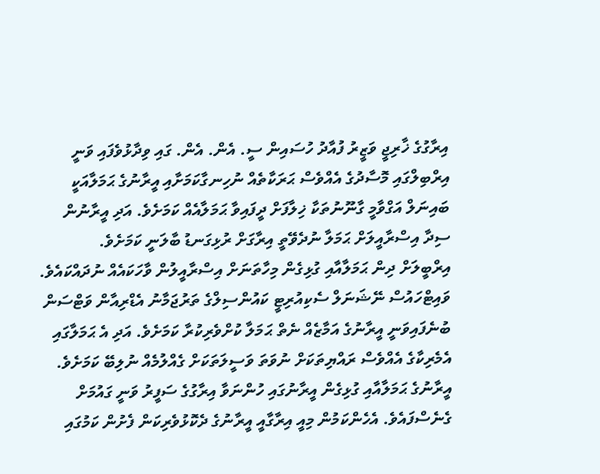އިރާގުގެ ޚާރިޖީ ވަޒީރު ފުއާދު ހުސައިން ސީ. އެން. އެން. ގައި ވިދާޅުވެފައި ވަނީ އިރްބިލްގައި މޮސާދުގެ އެއްވެސް ޙަރަކާތެއް ނުހިނގާކަމަށާއި އީރާނުގެ ޙަމަލާއަކީ ބައިނަލް އަގްވާމީ ގާނޫނުތަކާ ޚިލާފަށް ދީފައިވާ ޙަމަލާއެއް ކަމަށެވެ. އަދި އީރާނުން ސިދާ އިސްރާއީލަށް ޙަމަލާ ނުދެވޭތީ އިރާގަށް ރުޅިގަނޑު ބާލަނީ ކަމަށެވެ.
އިރްބީލަށް ދިން ޙަމަލާއާއި ގުޅިގެން މިހާތަނަށް އިސްރާއީލުން ވާހަކައެއް ނުދައްކައެވެ.
ވައިޓްހައުސް ނޭޝަނަލް ސެކިއުރިޓީ ކައުންސިލްގެ ތަރުޖަމާނު އެޑްރިއާން ވަޓްސަން ބުނެފައިވަނީ އީރާނުގެ އަމާޒެއް ނެތް ޙަމަލާ ކުށްވެރިކުރާ ކަމަށެވެ. އަދި އެ ޙަމަލާގައި އެމެރިކާގެ އެއްވެސް ރައްޔިތަކަށް ނުވަތަ ވަސީލަތަކަށް ގެއްލުމެއް ނުލިބޭ ކަމަށެވެ.
އީރާނުގެ ޙަމަލާއާއި ގުޅިގެން އީރާނުގައި ހުންނަވާ އިރާގުގެ ސަފީރު ވަނީ ގައުމަށް ގެނެސްފައެވެ. އެހެންކަމުން މިއީ އިރާގާއީ އީރާނުގެ ދެކޮޅުވެރިކަން ފެށުން ކަމުގައި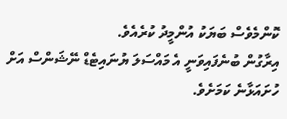ކޮންމެވެސް ބަޔަކު އުންމީދު ކުރެއެވެ.
އިރާގުން ބުނެފައިވަނީ އެ މައްސަލަ ޔުނައިޓެޑް ނޭޝަންސް އަށް ހުށައަޅާނެ ކަމަށެވެ.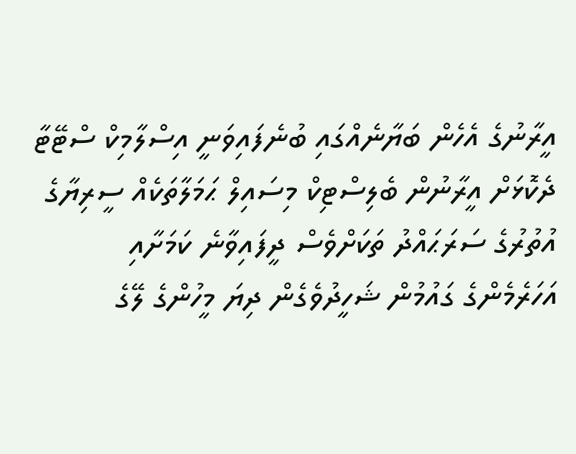އީރާނުގެ އެހެން ބަޔާނެއްގައި ބުނެފައިވަނީ އިސްލާމިކް ސްޓޭޓާ ދެކޮޅަށް އީރާނުން ބެލިސްޓިކް މިސައިލް ޙަމަލާތަކެއް ސީރިޔާގެ އުތުރުގެ ސަރަޙައްދު ތަކަށްވެސް ދީފައިވާނެ ކަމަށާއި އަހަރެމެންގެ ގައުމުން ޝަހީދުވެގެން ދިޔަ މީހުންގެ ލޭގެ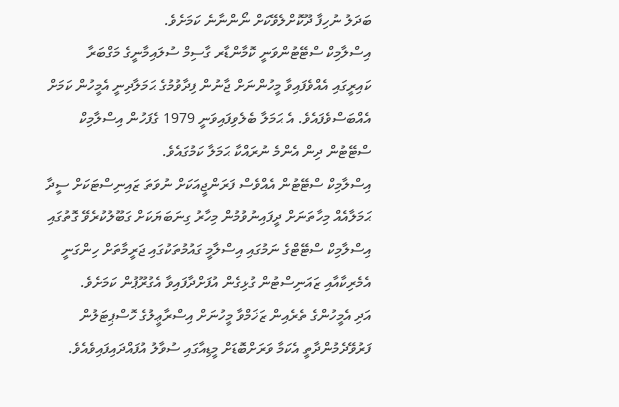ބަދަލު ނުހިފާ ދޫކޮށްލެވޭކަށް ނޯންނާނެ ކަމަށެވެ.
އިސްލާމިކް ސްޓޭޓުންވަނީ ކޮމާންޑާރ ގާސިމް ސުލައިމާނީގެ މަގްބަރާ ކައިރީގައި އެއްވެފައިވާ މީހުންނަށް ޖާނުން ފިދާވުމުގެ ޙަމަލާދިނީ އެމީހުން ކަމަށް އެއްބަސްވެފައެވެ. އެ ޙަމަލާ ބެލެވިފައިވަނީ 1979 ގެފަހުން އިސްލާމިކް ސްޓޭޓުން ދިން އެންމެ ނުރައްކާ ޙަމަލާ ކަމުގައެވެ.
އިސްލާމިކް ސްޓޭޓުން އެއްވެސް ފަރަންޖީއަކަށް ނުވަތަ ޒައިނިސްޓަކަށް ސީދާ ޙަމަލާއެއް މިހާތަނަށް ދީފައިނުވުމުން މިހާރު ގިނަބަޔަކަށް ގަބޫލުކުރެވޭ ގޮތުގައި އިސްލާމިކް ސްޓޭޓްގެ ނަމުގައި އިސްލާމީ ގައުމުތަކުގައި ޖަރީމާތަށް ހިންގަނީ އެމެރިކާއާއި ޒައަނިސްޓުން ގުޅިގެން އުފަށްދާފައިވާ އެގުރޫޕުން ކަމަށެވެ.
އަދި އެމީހުންގެ ތެރެއިން ޒަޚަމްވާ މީހުނަށް އިސްރާޢީލުގެ ހޮސްޕިޓަލުން ފަރުވޭދެމުންދާތީ އެކަމާ ވަރަށްބޮޑަށް މީޑިއާގައި ސުވާލު އުފައްދައިފައިވެއެވެ.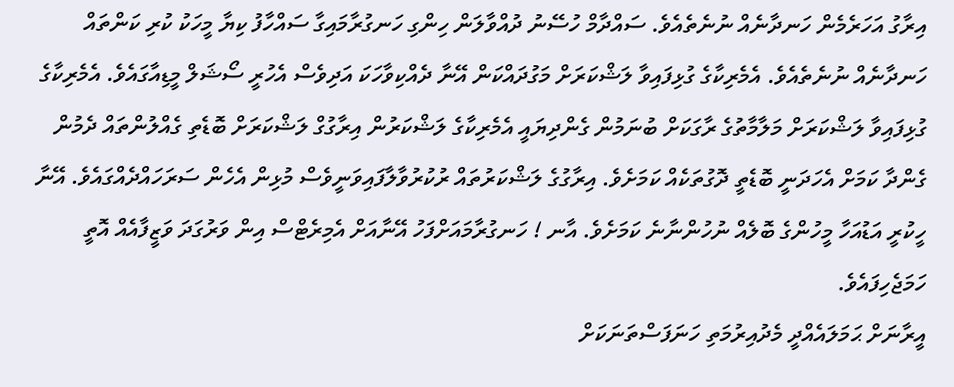އިރާގު އަހަރެމެން ހަނދާނެއް ނުނެތެއެވެ. ސައްދާމް ހުސޭނު ދުއްވާލަން ހިންގި ހަނގުރާމައިގާ ސައްހާފު ކިޔާ މީހަކު ކުރި ކަންތައް ހަނދާނެއް ނުނެތެއެވެ. އެމެރިކާގެ ގުޅިފައިވާ ލަޝްކަރަށް މަގުދައްކަން އޭނާ ދެއްކިވާހަކަ އަދިވެސް އެހުރީ ސޯޝަލް މީޑިއާގައެވެ. އެމެރިކާގެ ގުޅިފައިވާ ލަޝްކަރަށް މަލާމާތުގެ ރާގަކަށް ބުނަމުން ގެންދިޔައީ އެމެރިކާގެ ލަޝްކަރުން އިރާގުގް ލަޝްކަރަށް ބޮޑެތި ގެއްލުންތައް ދެމުން ގެންދާ ކަމަށް އެހަދަނީ ބޮޑެތީ ދޮގުތަކެއް ކަމަށެވެ. އިރާގުގެ ލަޝްކަރުތައް ރުކުރުވާލާފައިވަނީވެސް މުޅިން އެހެން ސަރަހައްދެއްގައެވެ. އޭނާ ހީކުރީ އަޑުއަހާ މީހުންގެ ބޮލެއް ނުހުންނާނެ ކަމަށެވެ. އާނ ! ހަނގުރާމައަށްފަހު އޭނާއަށް އެމިރެޓްސް އިން ވަރުގަދަ ވަޒީފާއެއް އޮތީ ހަމަޖެހިފައެވެ.
އީރާނަށް ޙަމަލައެއްދީ މެދުއިރުމަތި ހަނަފަސްތަނަކަށް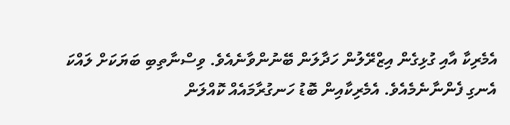އެމެރިކާ އާއި ގުޅިގެން އިޒްރޭލުން ހަދާލަން ބޭނުންވާނެއެވެ. ވިސްނާތިބި ބަޔަކަށް ލައްކަ އެނގި ފެންނާނެމެއެވެ. އެމެރިކާއިން ބޮޑު ހަނގުރާމައެއް ކޮއްލަން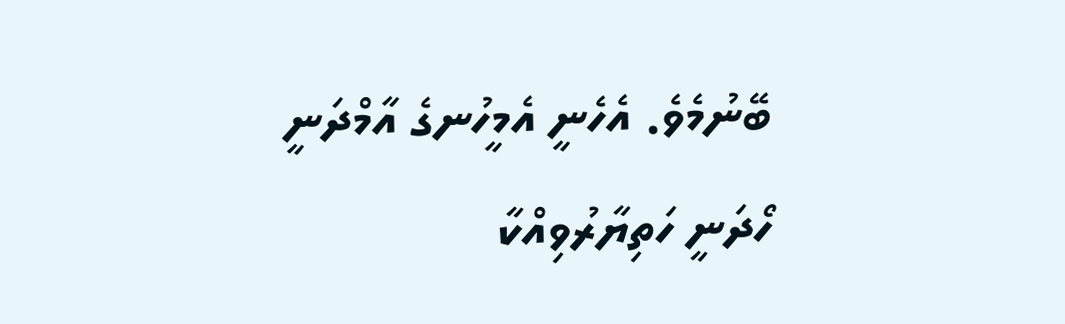ބޭނުމެވެ. އެހެނީ އެމީހުނގެ އާމްދަނީ ހޯދަނީ ހަތިޔާރުވިއްކާ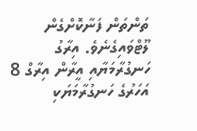ތަންތަން ފަނާކޮށްގެން ލޫޓްވައިގެނެވެ. އިރާގު ހަނގުރާމަޔާއި އީރާން އިރާގް 8 އަހަރުގެ ހަނގުރާމަޔަކި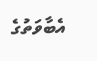އެބާވަތުގެ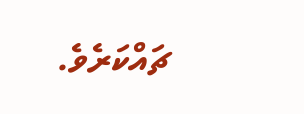ޗައްކަރެވެ.